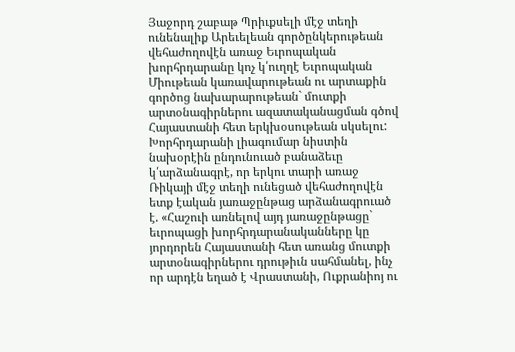Յաջորդ շաբաթ Պրիւքսելի մէջ տեղի ունենալիք Արեւելեան գործընկերութեան վեհաժողովէն առաջ Եւրոպական խորհրդարանը կոչ կ՛ուղղէ Եւրոպական Միութեան կառավարութեան ու արտաքին գործոց նախարարութեան` մուտքի արտօնագիրներու ազատականացման գծով Հայաստանի հետ երկխօսութեան սկսելու:
Խորհրդարանի լիագումար նիստին նախօրէին ընդունուած բանաձեւը կ՛արձանագրէ, որ երկու տարի առաջ Ռիկայի մէջ տեղի ունեցած վեհաժողովէն ետք էական յառաջընթաց արձանագրուած է. «Հաշուի առնելով այդ յառաջընթացը` եւրոպացի խորհրդարանականները կը յորդորեն Հայաստանի հետ առանց մուտքի արտօնագիրներու դրութիւն սահմանել, ինչ որ արդէն եղած է Վրաստանի, Ուքրանիոյ ու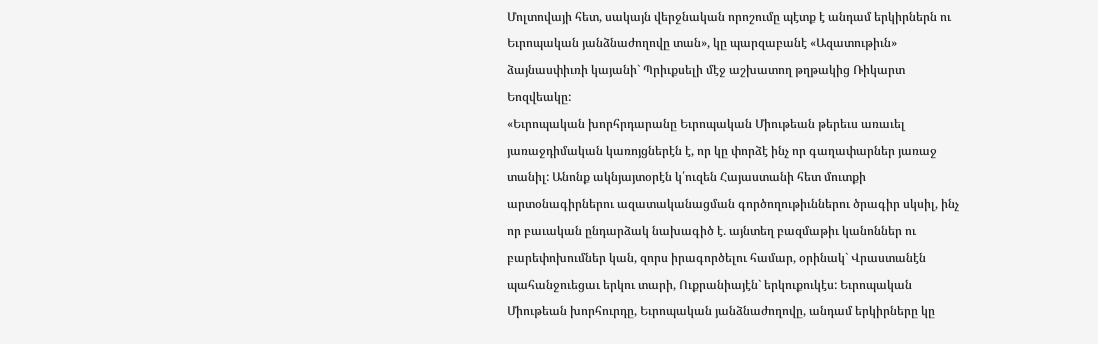Մոլտովայի հետ, սակայն վերջնական որոշումը պէտք է անդամ երկիրներն ու Եւրոպական յանձնաժողովը տան», կը պարզաբանէ «Ազատութիւն» ձայնասփիւռի կայանի` Պրիւքսելի մէջ աշխատող թղթակից Ռիկարտ Եոզվեակը:
«Եւրոպական խորհրդարանը Եւրոպական Միութեան թերեւս առաւել յառաջդիմական կառոյցներէն է, որ կը փորձէ ինչ որ գաղափարներ յառաջ տանիլ: Անոնք ակնյայտօրէն կ՛ուզեն Հայաստանի հետ մուտքի արտօնագիրներու ազատականացման գործողութիւններու ծրագիր սկսիլ, ինչ որ բաւական ընդարձակ նախագիծ է. այնտեղ բազմաթիւ կանոններ ու բարեփոխումներ կան, զորս իրագործելու համար, օրինակ` Վրաստանէն պահանջուեցաւ երկու տարի, Ուքրանիայէն` երկուքուկէս: Եւրոպական Միութեան խորհուրդը, Եւրոպական յանձնաժողովը, անդամ երկիրները կը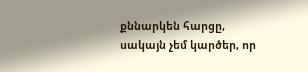քննարկեն հարցը, սակայն չեմ կարծեր, որ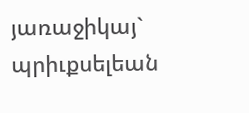յառաջիկայ` պրիւքսելեան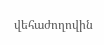վեհաժողովին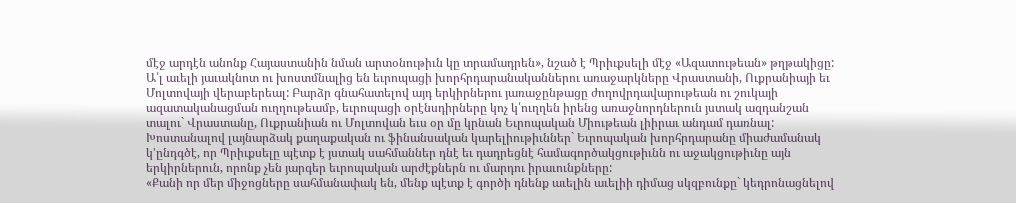մէջ արդէն անոնք Հայաստանին նման արտօնութիւն կը տրամադրեն», նշած է Պրիւքսելի մէջ «Ազատութեան» թղթակիցը:
Ա՛լ աւելի յաւակնոտ ու խոստմնալից են եւրոպացի խորհրդարանականներու առաջարկները Վրաստանի, Ուքրանիայի եւ Մոլտովայի վերաբերեալ: Բարձր գնահատելով այդ երկիրներու յառաջընթացը ժողովրդավարութեան ու շուկայի ազատականացման ուղղութեամբ, եւրոպացի օրէնսդիրները կոչ կ՛ուղղեն իրենց առաջնորդներուն յստակ ազդանշան տալու` Վրաստանը, Ուքրանիան ու Մոլտովան եւս օր մը կրնան Եւրոպական Միութեան լիիրաւ անդամ դառնալ:
Խոստանալով լայնարձակ քաղաքական ու ֆինանսական կարելիութիւններ` Եւրոպական խորհրդարանը միաժամանակ կ’ընդգծէ, որ Պրիւքսելը պէտք է յստակ սահմաններ դնէ եւ դադրեցնէ համագործակցութիւնն ու աջակցութիւնը այն երկիրներուն, որոնք չեն յարգեր եւրոպական արժէքներն ու մարդու իրաւունքները:
«Քանի որ մեր միջոցները սահմանափակ են, մենք պէտք է գործի դնենք աւելին աւելիի դիմաց սկզբունքը` կեդրոնացնելով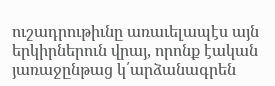ուշադրութիւնը առաւելապէս այն երկիրներուն վրայ, որոնք էական յառաջընթաց կ՛արձանագրեն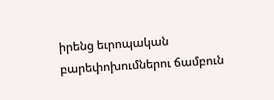իրենց եւրոպական բարեփոխումներու ճամբուն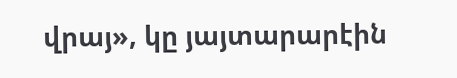վրայ», կը յայտարարէին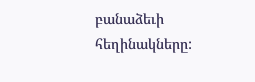բանաձեւի հեղինակները: